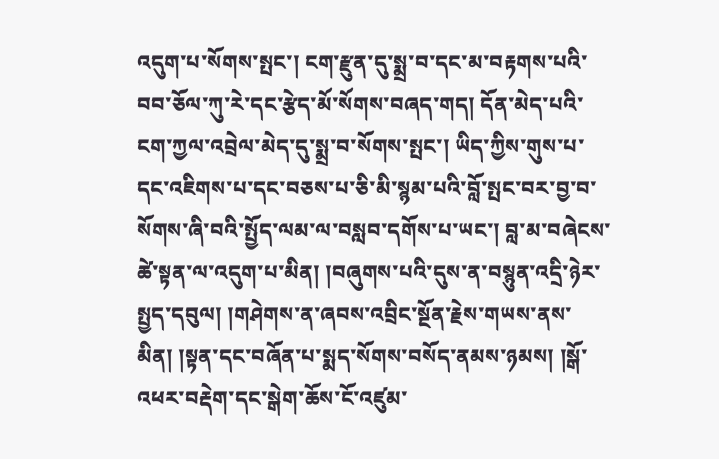འདུག་པ་སོགས་སྤང་། ངག་རྫུན་དུ་སྨྲ་བ་དང་མ་བརྟགས་པའི་བབ་ཅོལ་ཀུ་རེ་དང་རྩེད་མོ་སོགས་བཞད་གད། དོན་མེད་པའི་ངག་ཀྱལ་འབྲེལ་མེད་དུ་སྨྲ་བ་སོགས་སྤང་། ཡིད་ཀྱིས་གུས་པ་དང་འཇིགས་པ་དང་བཅས་པ་ཅི་མི་སྙམ་པའི་བློ་སྤང་བར་བྱ་བ་སོགས་ཞི་བའི་སྤྱོད་ལམ་ལ་བསླབ་དགོས་པ་ཡང་། བླ་མ་བཞེངས་ཚེ་སྟན་ལ་འདུག་པ་མིན། །བཞུགས་པའི་དུས་ན་བསྙུན་འདྲི་ཉེར་སྤྱད་དབུལ། །གཤེགས་ན་ཞབས་འབྲིང་སྔོན་རྗེས་གཡས་ནས་མིན། །སྟན་དང་བཞོན་པ་སྨད་སོགས་བསོད་ནམས་ཉམས། །སྒོ་འཕར་བརྡེག་དང་སྒེག་ཆོས་ངོ་འཛུམ་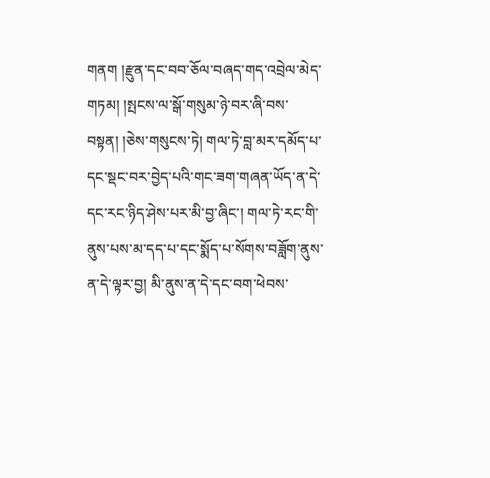གནག །རྫུན་དང་བབ་ཅོལ་བཞད་གད་འབྲེལ་མེད་གཏམ། །སྤངས་ལ་སྒོ་གསུམ་ཉེ་བར་ཞི་བས་བསྟན། །ཅེས་གསུངས་ཏེ། གལ་ཏེ་བླ་མར་དམོད་པ་དང་སྡང་བར་བྱེད་པའི་གང་ཟག་གཞན་ཡོད་ན་དེ་དང་རང་ཉིད་ཤེས་པར་མི་བྱ་ཞིང་། གལ་ཏེ་རང་གི་ནུས་པས་མ་དད་པ་དང་སྨོད་པ་སོགས་བཟློག་ནུས་ན་དེ་ལྟར་བྱ། མི་ནུས་ན་དེ་དང་བག་ཕེབས་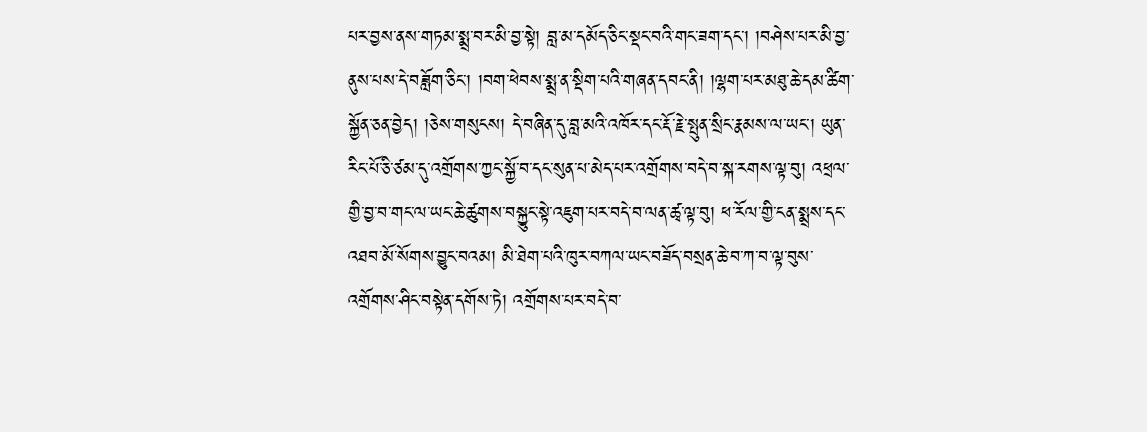པར་བྱས་ནས་གཏམ་སྨྲ་བར་མི་བྱ་སྟེ། བླ་མ་དམོད་ཅིང་སྡང་བའི་གང་ཟག་དང་། །བཤེས་པར་མི་བྱ་ནུས་པས་དེ་བཟློག་ཅིང་། །བག་ཕེབས་སྨྲ་ན་སྡིག་པའི་གཞན་དབང་ནི། །ལྷག་པར་མཐུ་ཆེ་དམ་ཚིག་སྐྱོན་ཅན་བྱེད། །ཅེས་གསུངས། དེ་བཞིན་དུ་བླ་མའི་འཁོར་དང་རྡོ་རྗེ་སྤུན་སྲིང་རྣམས་ལ་ཡང་། ཡུན་རིང་པོ་ཅི་ཙམ་དུ་འགྲོགས་ཀྱང་སྐྱོ་བ་དང་སུན་པ་མེད་པར་འགྲོགས་བདེ་བ་སྐ་རགས་ལྟ་བུ། འཕྲལ་གྱི་བྱ་བ་གང་ལ་ཡང་ཆེ་ཚུགས་བསྐྱུང་སྟེ་འཇུག་པར་བདེ་བ་ལན་ཚྭ་ལྟ་བུ། ཕ་རོལ་གྱི་ངན་སྨྲས་དང་འཐབ་མོ་སོགས་བྱུང་བའམ། མི་ཐེག་པའི་ཁུར་བཀལ་ཡང་བཟོད་བསྲན་ཆེ་བ་ཀ་བ་ལྟ་བུས་འགྲོགས་ཤིང་བསྟེན་དགོས་ཏེ། འགྲོགས་པར་བདེ་བ་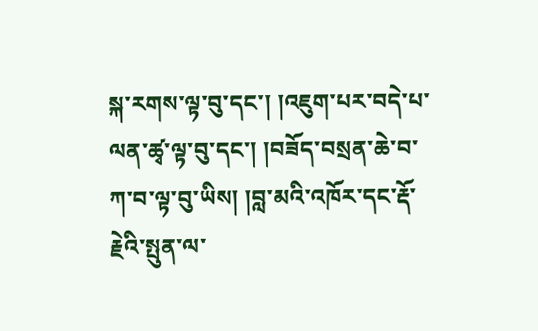སྐ་རགས་ལྟ་བུ་དང་། །འཇུག་པར་བདེ་པ་ལན་ཚྭ་ལྟ་བུ་དང་། །བཟོད་བསྲན་ཆེ་བ་ཀ་བ་ལྟ་བུ་ཡིས། །བླ་མའི་འཁོར་དང་རྡོ་རྗེའི་སྤུན་ལ་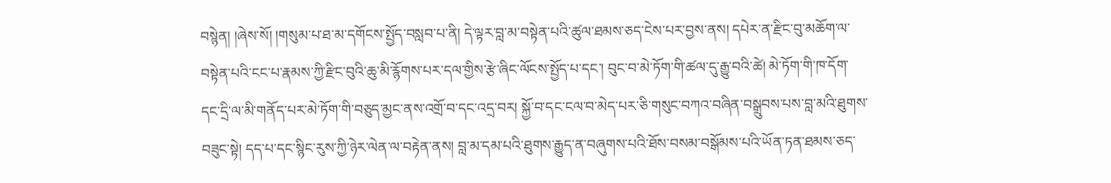བསྙེན། །ཞེས་སོ། །གསུམ་པ་ཐ་མ་དགོངས་སྤྱོད་བསླབ་པ་ནི། དེ་ལྟར་བླ་མ་བསྟེན་པའི་ཚུལ་ཐམས་ཅད་ངེས་པར་བྱས་ནས། དཔེར་ན་རྫིང་བུ་མཆོག་ལ་བསྟེན་པའི་ངང་པ་རྣམས་ཀྱི་རྫིང་བུའི་ཆུ་མི་རྙོགས་པར་དལ་གྱིས་རྩེ་ཞིང་ལོངས་སྤྱོད་པ་དང་། བུང་བ་མེ་ཏོག་གི་ཚལ་དུ་རྒྱུ་བའི་ཚེ། མེ་ཏོག་གི་ཁ་དོག་དང་དྲི་ལ་མི་གནོད་པར་མེ་ཏོག་གི་བཅུད་མྱང་ནས་འགྲོ་བ་དང་འདྲ་བར། སྐྱོ་བ་དང་ངལ་བ་མེད་པར་ཅི་གསུང་བཀའ་བཞིན་བསྒྲུབས་པས་བླ་མའི་ཐུགས་བཟུང་སྟེ། དད་པ་དང་སྙིང་རུས་ཀྱི་ཉེར་ལེན་ལ་བརྟེན་ནས། བླ་མ་དམ་པའི་ཐུགས་རྒྱུད་ན་བཞུགས་པའི་ཐོས་བསམ་བསྒོམས་པའི་ཡོན་ཏན་ཐམས་ཅད་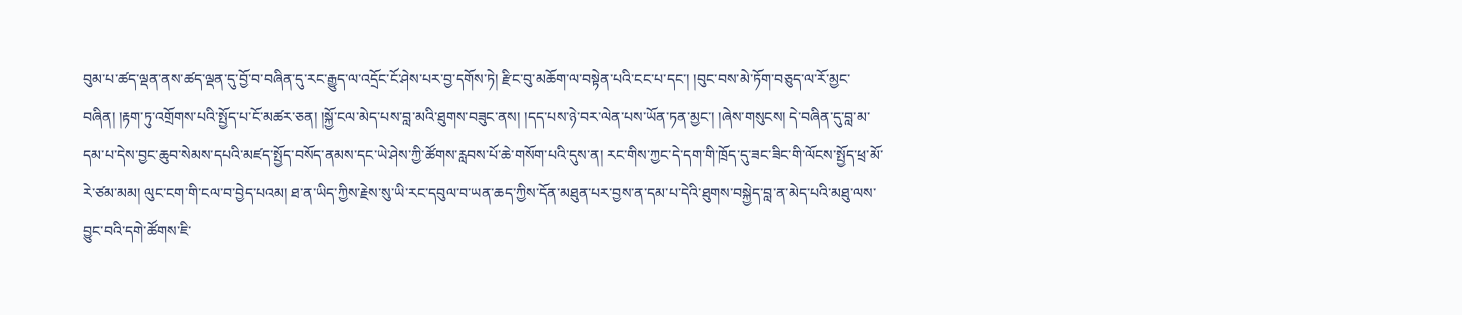བུམ་པ་ཚད་ལྡན་ནས་ཚད་ལྡན་དུ་བྱོ་བ་བཞིན་དུ་རང་རྒྱུད་ལ་འདྲོང་ངོ་ཤེས་པར་བྱ་དགོས་ཏེ། རྫིང་བུ་མཆོག་ལ་བསྟེན་པའི་ངང་པ་དང་། །བུང་བས་མེ་ཏོག་བཅུད་ལ་རོ་མྱང་བཞིན། །རྟག་ཏུ་འགྲོགས་པའི་སྤྱོད་པ་ངོ་མཚར་ཅན། །སྐྱོ་ངལ་མེད་པས་བླ་མའི་ཐུགས་བཟུང་ནས། །དད་པས་ཉེ་བར་ལེན་པས་ཡོན་ཏན་མྱང་། །ཞེས་གསུངས། དེ་བཞིན་དུ་བླ་མ་དམ་པ་དེས་བྱང་ཆུབ་སེམས་དཔའི་མཛད་སྤྱོད་བསོད་ནམས་དང་ཡེ་ཤེས་ཀྱི་ཚོགས་རླབས་པོ་ཆེ་གསོག་པའི་དུས་ན། རང་གིས་ཀྱང་དེ་དག་གི་ཁྲོད་དུ་ཟང་ཟིང་གི་ལོངས་སྤྱོད་ཕྲ་མོ་རེ་ཙམ་མམ། ལུང་ངག་གི་ངལ་བ་བྱེད་པའམ། ཐ་ན་ཡིད་ཀྱིས་རྗེས་སུ་ཡི་རང་དབུལ་བ་ཡན་ཆད་ཀྱིས་དོན་མཐུན་པར་བྱས་ན་དམ་པ་དེའི་ཐུགས་བསྐྱེད་བླ་ན་མེད་པའི་མཐུ་ལས་བྱུང་བའི་དགེ་ཚོགས་ཇི་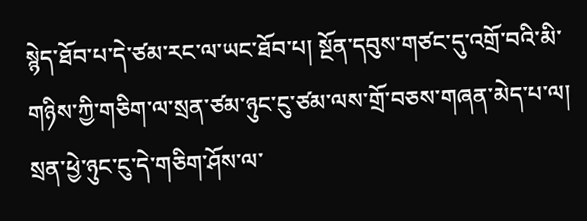སྙེད་ཐོབ་པ་དེ་ཙམ་རང་ལ་ཡང་ཐོབ་པ། སྔོན་དབུས་གཙང་དུ་འགྲོ་བའི་མི་གཉིས་ཀྱི་གཅིག་ལ་སྲན་ཙམ་ཉུང་ངུ་ཙམ་ལས་གྲོ་བཅས་གཞན་མེད་པ་ལ། སྲན་ཕྱེ་ཉུང་ངུ་དེ་གཅིག་ཤོས་ལ་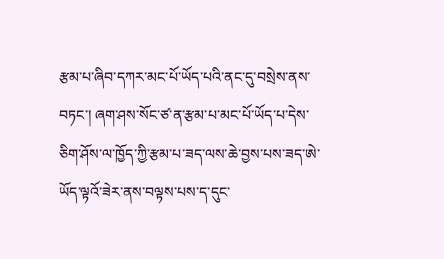རྩམ་པ་ཞིབ་དཀར་མང་པོ་ཡོད་པའི་ནང་དུ་བསྲེས་ནས་བཏང་། ཞག་ཤས་སོང་ཙ་ན་རྩམ་པ་མང་པོ་ཡོད་པ་དེས་ཅིག་ཤོས་ལ་ཁྱོད་ཀྱི་རྩམ་པ་ཟད་ལས་ཆེ་བྱས་པས་ཟད་ཨེ་ཡོད་ལྟའོ་ཟེར་ནས་བལྟས་པས་ད་དུང་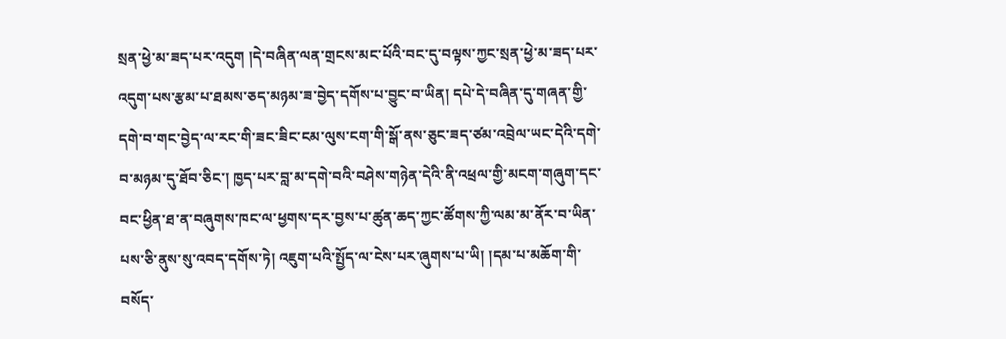སྲན་ཕྱེ་མ་ཟད་པར་འདུག །དེ་བཞིན་ལན་གྲངས་མང་པོའི་བང་དུ་བལྟས་ཀྱང་སྲན་ཕྱེ་མ་ཟད་པར་འདུག་པས་རྩམ་པ་ཐམས་ཅད་མཉམ་ཟ་བྱེད་དགོས་པ་བྱུང་བ་ཡིན། དཔེ་དེ་བཞིན་དུ་གཞན་གྱི་དགེ་བ་གང་བྱེད་ལ་རང་གི་ཟང་ཟིང་ངམ་ལུས་ངག་གི་སྒོ་ནས་ཅུང་ཟད་ཙམ་འབྲེལ་ཡང་དེའི་དགེ་བ་མཉམ་དུ་ཐོབ་ཅིང་། ཁྱད་པར་བླ་མ་དགེ་བའི་བཤེས་གཉེན་དེའི་ནི་འཕྲལ་གྱི་མངག་གཞུག་དང་བང་ཕྱིན་ཐ་ན་བཞུགས་ཁང་ལ་ཕྱགས་དར་བྱས་པ་ཚུན་ཆད་ཀྱང་ཚོགས་ཀྱི་ལམ་མ་ནོར་བ་ཡིན་པས་ཅི་ནུས་སུ་འབད་དགོས་ཏེ། འཇུག་པའི་སྤྱོད་ལ་ངེས་པར་ཞུགས་པ་ཡི། །དམ་པ་མཆོག་གི་བསོད་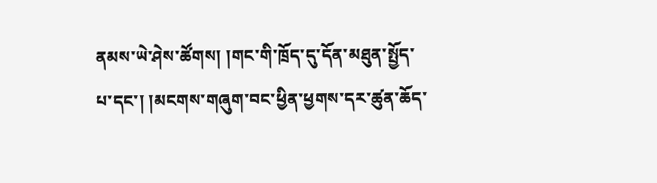ནམས་ཡེ་ཤེས་ཚོགས། །གང་གི་ཁྲོད་དུ་དོན་མཐུན་སྤྱོད་པ་དང་། །མངགས་གཞུག་བང་ཕྱིན་ཕྱགས་དར་ཚུན་ཆོད་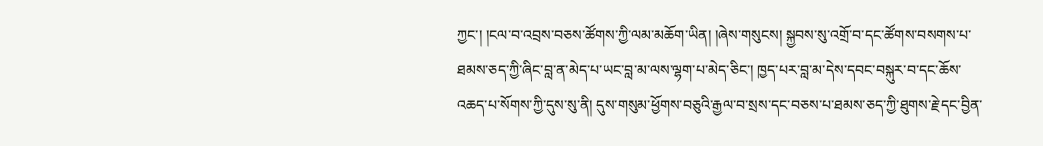ཀྱང་། །ངལ་བ་འབྲས་བཅས་ཚོགས་ཀྱི་ལམ་མཆོག་ཡིན། །ཞེས་གསུངས། སྐྱབས་སུ་འགྲོ་བ་དང་ཚོགས་བསགས་པ་ཐམས་ཅད་ཀྱི་ཞིང་བླ་ན་མེད་པ་ཡང་བླ་མ་ལས་ལྷག་པ་མེད་ཅིང་། ཁྱད་པར་བླ་མ་དེས་དབང་བསྐུར་བ་དང་ཆོས་འཆད་པ་སོགས་ཀྱི་དུས་སུ་ནི། དུས་གསུམ་ཕྱོགས་བཅུའི་རྒྱལ་བ་སྲས་དང་བཅས་པ་ཐམས་ཅད་ཀྱི་ཐུགས་རྗེ་དང་བྱིན་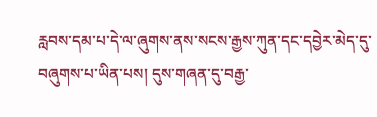རླབས་དམ་པ་དེ་ལ་ཞུགས་ནས་སངས་རྒྱས་ཀུན་དང་དབྱེར་མེད་དུ་བཞུགས་པ་ཡིན་པས། དུས་གཞན་དུ་བརྒྱ་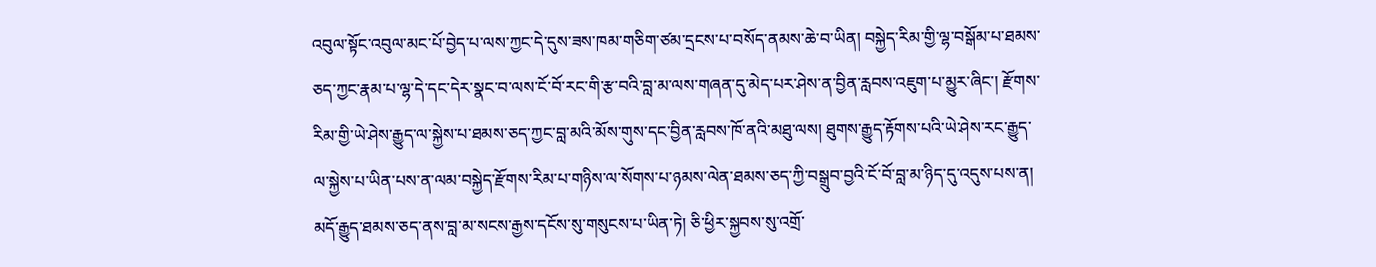འབུལ་སྟོང་འབུལ་མང་པོ་བྱེད་པ་ལས་ཀྱང་དེ་དུས་ཟས་ཁམ་གཅིག་ཙམ་དྲངས་པ་བསོད་ནམས་ཆེ་བ་ཡིན། བསྐྱེད་རིམ་གྱི་ལྷ་བསྒོམ་པ་ཐམས་ཅད་ཀྱང་རྣམ་པ་ལྷ་དེ་དང་དེར་སྣང་བ་ལས་ངོ་བོ་རང་གི་རྩ་བའི་བླ་མ་ལས་གཞན་དུ་མེད་པར་ཤེས་ན་བྱིན་རླབས་འཇུག་པ་མྱུར་ཞིང་། རྫོགས་རིམ་གྱི་ཡེ་ཤེས་རྒྱུད་ལ་སྐྱེས་པ་ཐམས་ཅད་ཀྱང་བླ་མའི་མོས་གུས་དང་བྱིན་རླབས་ཁོ་ནའི་མཐུ་ལས། ཐུགས་རྒྱུད་རྟོགས་པའི་ཡེ་ཤེས་རང་རྒྱུད་ལ་སྐྱེས་པ་ཡིན་པས་ན་ལམ་བསྐྱེད་རྫོགས་རིམ་པ་གཉིས་ལ་སོགས་པ་ཉམས་ལེན་ཐམས་ཅད་ཀྱི་བསྒྲུབ་བྱའི་ངོ་བོ་བླ་མ་ཉིད་དུ་འདུས་པས་ན། མདོ་རྒྱུད་ཐམས་ཅད་ནས་བླ་མ་སངས་རྒྱས་དངོས་སུ་གསུངས་པ་ཡིན་ཏེ། ཅི་ཕྱིར་སྐྱབས་སུ་འགྲོ་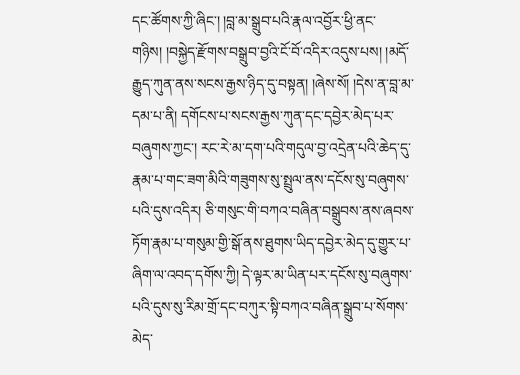དང་ཚོགས་ཀྱི་ཞིང་། །བླ་མ་སྒྲུབ་པའི་རྣལ་འབྱོར་ཕྱི་ནང་གཉིས། །བསྐྱེད་རྫོགས་བསྒྲུབ་བྱའི་ངོ་བོ་འདིར་འདུས་པས། །མདོ་རྒྱུད་ཀུན་ནས་སངས་རྒྱས་ཉིད་དུ་བསྟན། །ཞེས་སོ། །དེས་ན་བླ་མ་དམ་པ་ནི། དགོངས་པ་སངས་རྒྱས་ཀུན་དང་དབྱེར་མེད་པར་བཞུགས་ཀྱང་། རང་རེ་མ་དག་པའི་གདུལ་བྱ་འདྲེན་པའི་ཆེད་དུ་རྣམ་པ་གང་ཟག་མིའི་གཟུགས་སུ་སྤྲུལ་ནས་དངོས་སུ་བཞུགས་པའི་དུས་འདིར། ཅི་གསུང་གི་བཀའ་བཞིན་བསྒྲུབས་ནས་ཞབས་ཏོག་རྣམ་པ་གསུམ་གྱི་སྒོ་ནས་ཐུགས་ཡིད་དབྱེར་མེད་དུ་གྱུར་པ་ཞིག་ལ་འབད་དགོས་ཀྱི། དེ་ལྟར་མ་ཡིན་པར་དངོས་སུ་བཞུགས་པའི་དུས་སུ་རིམ་གྲོ་དང་བཀུར་སྟི་བཀའ་བཞིན་སྒྲུབ་པ་སོགས་མེད་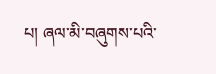པ། ཞལ་མི་བཞུགས་པའི་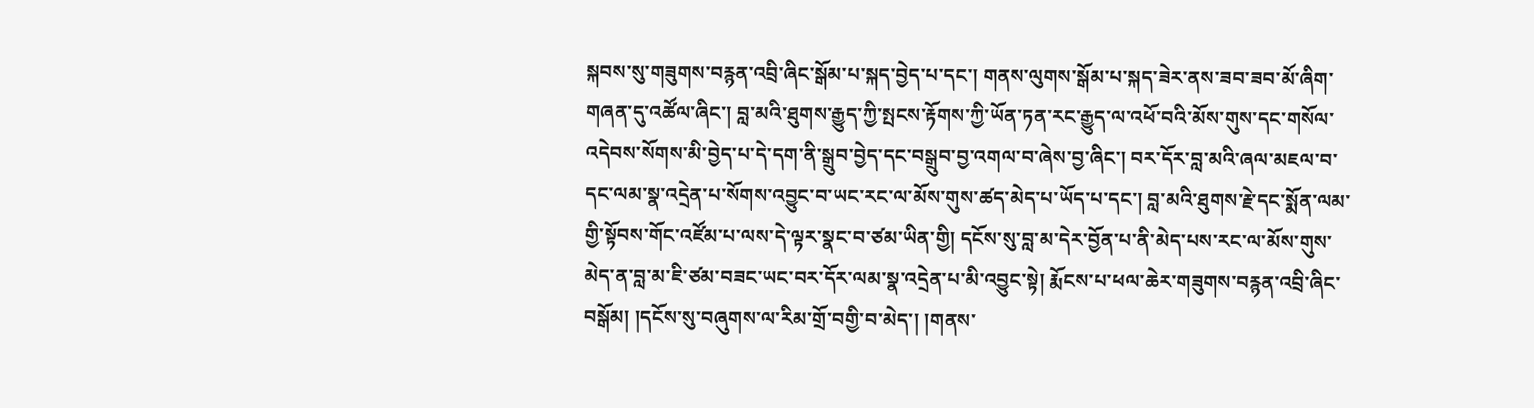སྐབས་སུ་གཟུགས་བརྙན་འབྲི་ཞིང་སྒོམ་པ་སྐད་བྱེད་པ་དང་། གནས་ལུགས་སྒོམ་པ་སྐད་ཟེར་ནས་ཟབ་ཟབ་མོ་ཞིག་གཞན་དུ་འཚོལ་ཞིང་། བླ་མའི་ཐུགས་རྒྱུད་ཀྱི་སྤངས་རྟོགས་ཀྱི་ཡོན་ཏན་རང་རྒྱུད་ལ་འཕོ་བའི་མོས་གུས་དང་གསོལ་འདེབས་སོགས་མི་བྱེད་པ་དེ་དག་ནི་སྒྲུབ་བྱེད་དང་བསྒྲུབ་བྱ་འགལ་བ་ཞེས་བྱ་ཞིང་། བར་དོར་བླ་མའི་ཞལ་མཇལ་བ་དང་ལམ་སྣ་འདྲེན་པ་སོགས་འབྱུང་བ་ཡང་རང་ལ་མོས་གུས་ཚད་མེད་པ་ཡོད་པ་དང་། བླ་མའི་ཐུགས་རྗེ་དང་སྨོན་ལམ་གྱི་སྟོབས་གོང་འཛོམ་པ་ལས་དེ་ལྟར་སྣང་བ་ཙམ་ཡིན་གྱི། དངོས་སུ་བླ་མ་དེར་བྱོན་པ་ནི་མེད་པས་རང་ལ་མོས་གུས་མེད་ན་བླ་མ་ཇི་ཙམ་བཟང་ཡང་བར་དོར་ལམ་སྣ་འདྲེན་པ་མི་འབྱུང་སྟེ། རྨོངས་པ་ཕལ་ཆེར་གཟུགས་བརྙན་འབྲི་ཞིང་བསྒོམ། །དངོས་སུ་བཞུགས་ལ་རིམ་གྲོ་བགྱི་བ་མེད་། །གནས་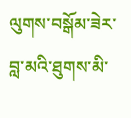ལུགས་བསྒོམ་ཟེར་བླ་མའི་ཐུགས་མི་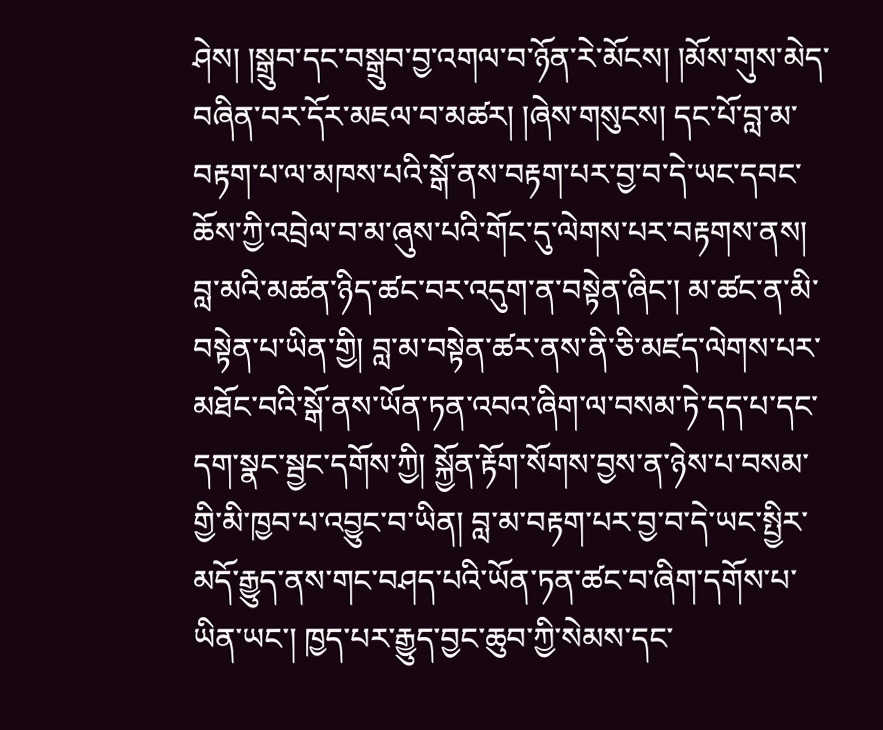ཤེས། །སྒྲུབ་དང་བསྒྲུབ་བྱ་འགལ་བ་ཉོན་རེ་མོངས། །མོས་གུས་མེད་བཞིན་བར་དོར་མཇལ་བ་མཚར། །ཞེས་གསུངས། དང་པོ་བླ་མ་བརྟག་པ་ལ་མཁས་པའི་སྒོ་ནས་བརྟག་པར་བྱ་བ་དེ་ཡང་དབང་ཆོས་ཀྱི་འབྲེལ་བ་མ་ཞུས་པའི་གོང་དུ་ལེགས་པར་བརྟགས་ནས། བླ་མའི་མཚན་ཉིད་ཚང་བར་འདུག་ན་བསྟེན་ཞིང་། མ་ཚང་ན་མི་བསྟེན་པ་ཡིན་གྱི། བླ་མ་བསྟེན་ཚར་ནས་ནི་ཅི་མཛད་ལེགས་པར་མཐོང་བའི་སྒོ་ནས་ཡོན་ཏན་འབའ་ཞིག་ལ་བསམ་ཏེ་དད་པ་དང་དག་སྣང་སྦྱང་དགོས་ཀྱི། སྐྱོན་རྟོག་སོགས་བྱས་ན་ཉེས་པ་བསམ་གྱི་མི་ཁྱབ་པ་འབྱུང་བ་ཡིན། བླ་མ་བརྟག་པར་བྱ་བ་དེ་ཡང་སྤྱིར་མདོ་རྒྱུད་ནས་གང་བཤད་པའི་ཡོན་ཏན་ཚང་བ་ཞིག་དགོས་པ་ཡིན་ཡང་། ཁྱད་པར་རྒྱུད་བྱང་ཆུབ་ཀྱི་སེམས་དང་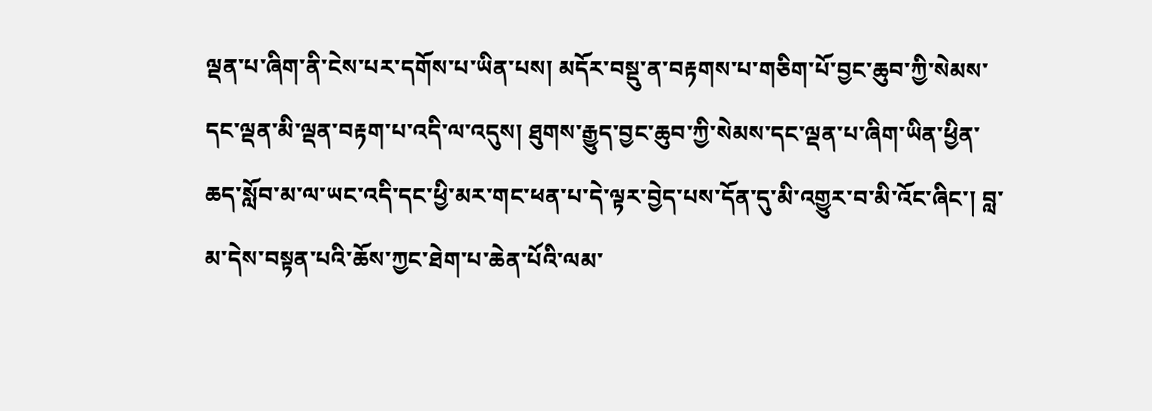ལྡན་པ་ཞིག་ནི་ངེས་པར་དགོས་པ་ཡིན་པས། མདོར་བསྡུ་ན་བརྟགས་པ་གཅིག་པོ་བྱང་ཆུབ་ཀྱི་སེམས་དང་ལྡན་མི་ལྡན་བརྟག་པ་འདི་ལ་འདུས། ཐུགས་རྒྱུད་བྱང་ཆུབ་ཀྱི་སེམས་དང་ལྡན་པ་ཞིག་ཡིན་ཕྱིན་ཆད་སློབ་མ་ལ་ཡང་འདི་དང་ཕྱི་མར་གང་ཕན་པ་དེ་ལྟར་བྱེད་པས་དོན་དུ་མི་འགྱུར་བ་མི་འོང་ཞིང་། བླ་མ་དེས་བསྟན་པའི་ཆོས་ཀྱང་ཐེག་པ་ཆེན་པོའི་ལམ་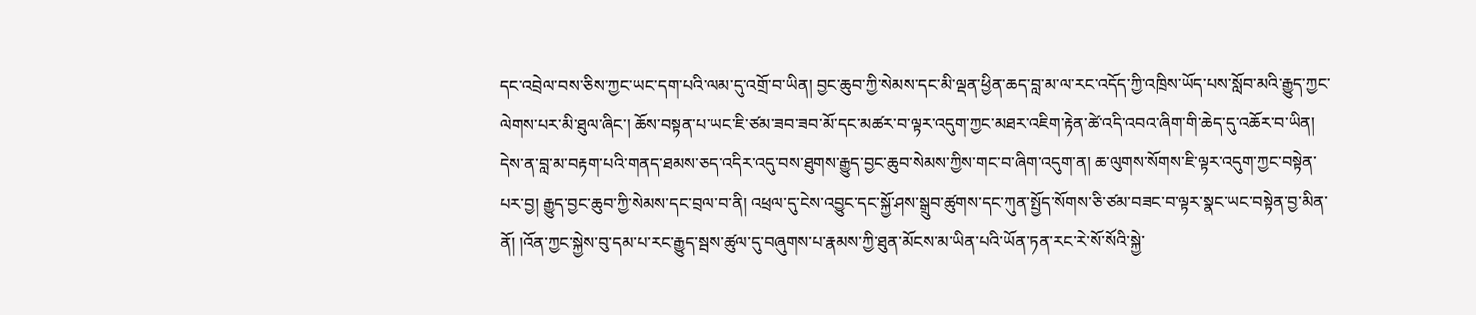དང་འབྲེལ་བས་ཅིས་ཀྱང་ཡང་དག་པའི་ལམ་དུ་འགྲོ་བ་ཡིན། བྱང་ཆུབ་ཀྱི་སེམས་དང་མི་ལྡན་ཕྱིན་ཆད་བླ་མ་ལ་རང་འདོད་ཀྱི་འཁྲིས་ཡོད་པས་སློབ་མའི་རྒྱུད་ཀྱང་ལེགས་པར་མི་ཐུལ་ཞིང་། ཆོས་བསྟན་པ་ཡང་ཇི་ཙམ་ཟབ་ཟབ་མོ་དང་མཚར་བ་ལྟར་འདུག་ཀྱང་མཐར་འཇིག་རྟེན་ཚེ་འདི་འབའ་ཞིག་གི་ཆེད་དུ་འཆོར་བ་ཡིན། དེས་ན་བླ་མ་བརྟག་པའི་གནད་ཐམས་ཅད་འདིར་འདུ་བས་ཐུགས་རྒྱུད་བྱང་ཆུབ་སེམས་ཀྱིས་གང་བ་ཞིག་འདུག་ན། ཆ་ལུགས་སོགས་ཇི་ལྟར་འདུག་ཀྱང་བསྟེན་པར་བྱ། རྒྱུད་བྱང་ཆུབ་ཀྱི་སེམས་དང་བྲལ་བ་ནི། འཕྲལ་དུ་ངེས་འབྱུང་དང་སྐྱོ་ཤས་སྒྲུབ་ཚུགས་དང་ཀུན་སྤྱོད་སོགས་ཅི་ཙམ་བཟང་བ་ལྟར་སྣང་ཡང་བསྟེན་བྱ་མིན་ནོ། །འོན་ཀྱང་སྐྱེས་བུ་དམ་པ་རང་རྒྱུད་སྦས་ཚུལ་དུ་བཞུགས་པ་རྣམས་ཀྱི་ཐུན་མོངས་མ་ཡིན་པའི་ཡོན་ཏན་རང་རེ་སོ་སོའི་སྐྱེ་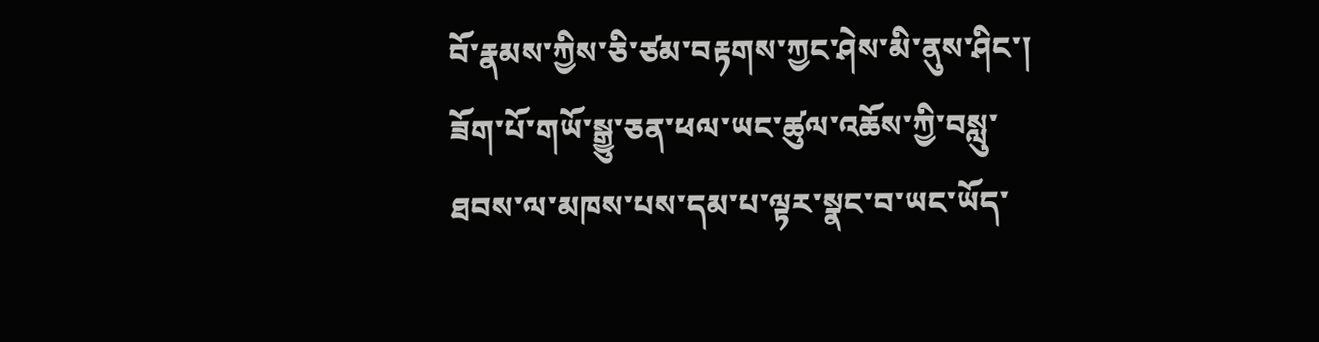བོ་རྣམས་ཀྱིས་ཅི་ཙམ་བརྟགས་ཀྱང་ཤེས་མི་ནུས་ཤིང་། ཟོག་པོ་གཡོ་སྒྱུ་ཅན་ཕལ་ཡང་ཚུལ་འཆོས་ཀྱི་བསླུ་ཐབས་ལ་མཁས་པས་དམ་པ་ལྟར་སྣང་བ་ཡང་ཡོད་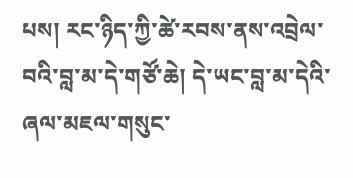པས། རང་ཉིད་ཀྱི་ཚེ་རབས་ནས་འབྲེལ་བའི་བླ་མ་དེ་གཙོ་ཆེ། དེ་ཡང་བླ་མ་དེའི་ཞལ་མཇལ་གསུང་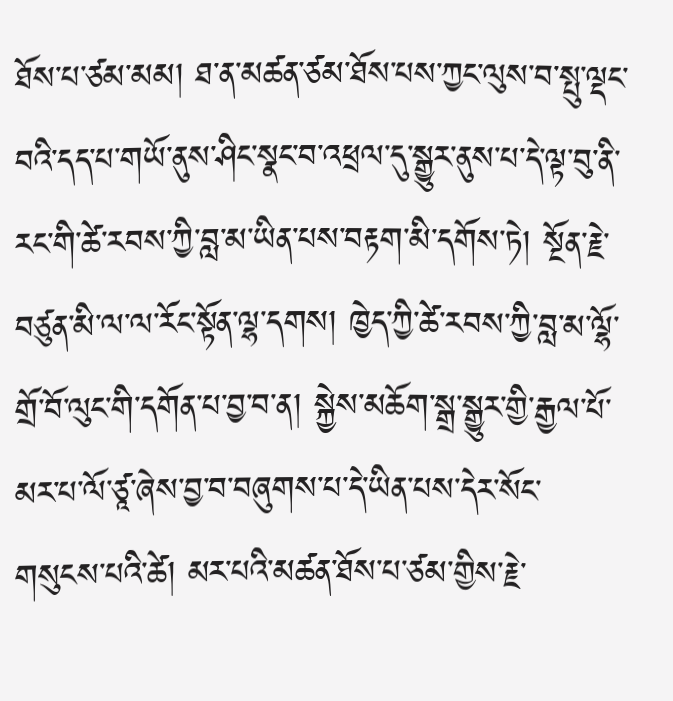ཐོས་པ་ཙམ་མམ། ཐ་ན་མཚན་ཙམ་ཐོས་པས་ཀྱང་ལུས་བ་སྤུ་ལྡང་བའི་དད་པ་གཡོ་ནུས་ཤིང་སྣང་བ་འཕྲལ་དུ་སྒྱུར་ནུས་པ་དེ་ལྟ་བུ་ནི་རང་གི་ཚེ་རབས་ཀྱི་བླ་མ་ཡིན་པས་བརྟག་མི་དགོས་ཏེ། སྔོན་རྗེ་བཙུན་མི་ལ་ལ་རོང་སྟོན་ལྷ་དགས། ཁྱེད་ཀྱི་ཚེ་རབས་ཀྱི་བླ་མ་ལྷོ་གྲོ་བོ་ལུང་གི་དགོན་པ་བྱ་བ་ན། སྐྱེས་མཆོག་སྒྲ་སྒྱུར་གྱི་རྒྱལ་པོ་མར་པ་ལོ་ཙཱ་ཞེས་བྱ་བ་བཞུགས་པ་དེ་ཡིན་པས་དེར་སོང་གསུངས་པའི་ཚེ། མར་པའི་མཚན་ཐོས་པ་ཙམ་གྱིས་རྗེ་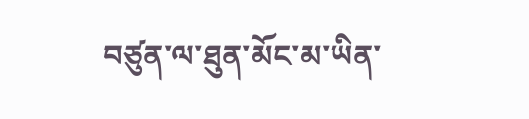བཙུན་ལ་ཐུན་མོང་མ་ཡིན་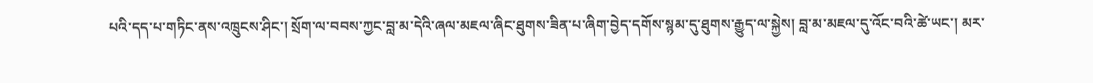པའི་དད་པ་གཏིང་ནས་འཁྲུངས་ཤིང་། སྲོག་ལ་བབས་ཀྱང་བླ་མ་དེའི་ཞལ་མཇལ་ཞིང་ཐུགས་ཟིན་པ་ཞིག་བྱེད་དགོས་སྙམ་དུ་ཐུགས་རྒྱུད་ལ་སྐྱེས། བླ་མ་མཇལ་དུ་འོང་བའི་ཚེ་ཡང་། མར་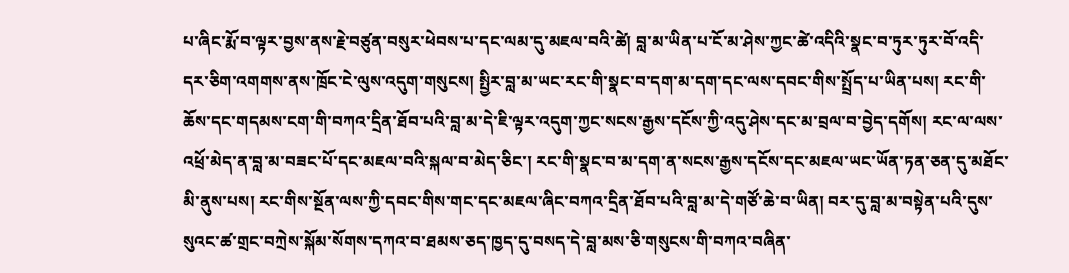པ་ཞིང་རྨོ་བ་ལྟར་བྱས་ནས་རྗེ་བཙུན་བསུར་ཕེབས་པ་དང་ལམ་དུ་མཇལ་བའི་ཚེ། བླ་མ་ཡིན་པ་ངོ་མ་ཤེས་ཀྱང་ཚེ་འདིའི་སྣང་བ་ཏུར་ཏུར་བོ་འདི་དར་ཅིག་འགགས་ནས་ཁྲོང་ངེ་ལུས་འདུག་གསུངས། སྤྱིར་བླ་མ་ཡང་རང་གི་སྣང་བ་དག་མ་དག་དང་ལས་དབང་གིས་སྤྲོད་པ་ཡིན་པས། རང་གི་ཆོས་དང་གདམས་ངག་གི་བཀའ་དྲིན་ཐོབ་པའི་བླ་མ་དེ་ཇི་ལྟར་འདུག་ཀྱང་སངས་རྒྱས་དངོས་ཀྱི་འདུ་ཤེས་དང་མ་བྲལ་བ་བྱེད་དགོས། རང་ལ་ལས་འཕྲོ་མེད་ན་བླ་མ་བཟང་པོ་དང་མཇལ་བའི་སྐལ་བ་མེད་ཅིང་། རང་གི་སྣང་བ་མ་དག་ན་སངས་རྒྱས་དངོས་དང་མཇལ་ཡང་ཡོན་ཏན་ཅན་དུ་མཐོང་མི་ནུས་པས། རང་གིས་སྔོན་ལས་ཀྱི་དབང་གིས་གང་དང་མཇལ་ཞིང་བཀའ་དྲིན་ཐོབ་པའི་བླ་མ་དེ་གཙོ་ཆེ་བ་ཡིན། བར་དུ་བླ་མ་བསྟེན་པའི་དུས་སུའང་ཚ་གྲང་བཀྲེས་སྐོམ་སོགས་དཀའ་བ་ཐམས་ཅད་ཁྱད་དུ་བསད་དེ་བླ་མས་ཅི་གསུངས་གི་བཀའ་བཞིན་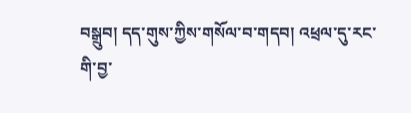བསྒྲུབ། དད་གུས་ཀྱིས་གསོལ་བ་གདབ། འཕྲལ་དུ་རང་གི་བྱ་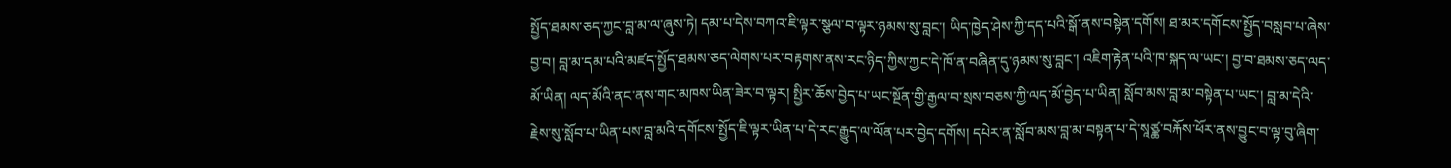སྤྱོད་ཐམས་ཅད་ཀྱང་བླ་མ་ལ་ཞུས་ཏེ། དམ་པ་དེས་བཀའ་ཇི་ལྟར་སྩལ་བ་ལྟར་ཉམས་སུ་བླང་། ཡིད་ཁྱེད་ཤེས་ཀྱི་དད་པའི་སྒོ་ནས་བསྟེན་དགོས། ཐ་མར་དགོངས་སྤྱོད་བསླབ་པ་ཞེས་བྱ་བ། བླ་མ་དམ་པའི་མཛད་སྤྱོད་ཐམས་ཅད་ལེགས་པར་བརྟགས་ནས་རང་ཉིད་ཀྱིས་ཀྱང་དེ་ཁོ་ན་བཞིན་དུ་ཉམས་སུ་བླང་། འཇིག་རྟེན་པའི་ཁ་སྐད་ལ་ཡང་། བྱ་བ་ཐམས་ཅད་ལད་མོ་ཡིན། ལད་མོའི་ནང་ནས་གང་མཁས་ཡིན་ཟེར་བ་ལྟར། སྤྱིར་ཆོས་བྱེད་པ་ཡང་སྔོན་གྱི་རྒྱལ་བ་སྲས་བཅས་ཀྱི་ལད་མོ་བྱེད་པ་ཡིན། སློབ་མས་བླ་མ་བསྟེན་པ་ཡང་། བླ་མ་དེའི་རྗེས་སུ་སློབ་པ་ཡིན་པས་བླ་མའི་དགོངས་སྤྱོད་ཇི་ལྟར་ཡིན་པ་དེ་རང་རྒྱུད་ལ་ལོན་པར་བྱེད་དགོས། དཔེར་ན་སློབ་མས་བླ་མ་བསྟན་པ་དེ་སཱཙྪ་བརྐོས་ཕོར་ནས་བྱུང་བ་ལྟ་བུ་ཞིག་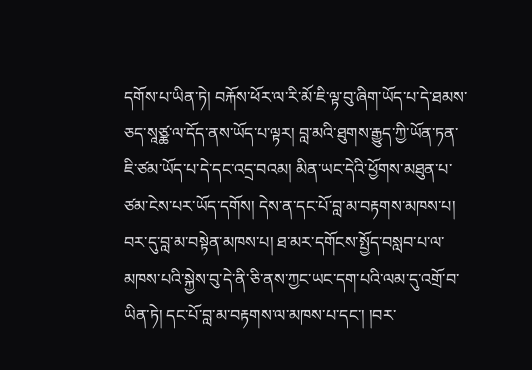དགོས་པ་ཡིན་ཏེ། བརྐོས་ཕོར་ལ་རི་མོ་ཇི་ལྟ་བུ་ཞིག་ཡོད་པ་དེ་ཐམས་ཅད་སཱཙྪ་ལ་དོད་ནས་ཡོད་པ་ལྟར། བླ་མའི་ཐུགས་རྒྱུད་ཀྱི་ཡོན་ཏན་ཇི་ཙམ་ཡོད་པ་དེ་དང་འདྲ་བའམ། མིན་ཡང་དེའི་ཕྱོགས་མཐུན་པ་ཙམ་ངེས་པར་ཡོད་དགོས། དེས་ན་དང་པོ་བླ་མ་བརྟགས་མཁས་པ། བར་དུ་བླ་མ་བསྟེན་མཁས་པ། ཐ་མར་དགོངས་སྤྱོད་བསླབ་པ་ལ་མཁས་པའི་སྐྱེས་བུ་དེ་ནི་ཅི་ནས་ཀྱང་ཡང་དག་པའི་ལམ་དུ་འགྲོ་བ་ཡིན་ཏེ། དང་པོ་བླ་མ་བརྟགས་ལ་མཁས་པ་དང་། །བར་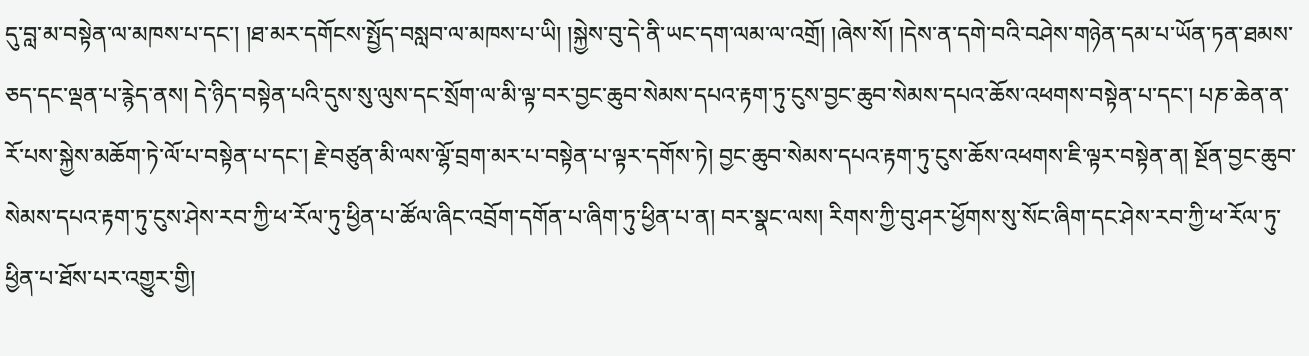དུ་བླ་མ་བསྟེན་ལ་མཁས་པ་དང་། །ཐ་མར་དགོངས་སྤྱོད་བསླབ་ལ་མཁས་པ་ཡི། །སྐྱེས་བུ་དེ་ནི་ཡང་དག་ལམ་ལ་འགྲོ། །ཞེས་སོ། །དེས་ན་དགེ་བའི་བཤེས་གཉེན་དམ་པ་ཡོན་ཏན་ཐམས་ཅད་དང་ལྡན་པ་རྙེད་ནས། དེ་ཉིད་བསྟེན་པའི་དུས་སུ་ལུས་དང་སྲོག་ལ་མི་ལྟ་བར་བྱང་ཆུབ་སེམས་དཔའ་རྟག་ཏུ་ངུས་བྱང་ཆུབ་སེམས་དཔའ་ཆོས་འཕགས་བསྟེན་པ་དང་། པཎ་ཆེན་ན་རོ་པས་སྐྱེས་མཆོག་ཏེ་ལོ་པ་བསྟེན་པ་དང་། རྗེ་བཙུན་མི་ལས་ལྷོ་བྲག་མར་པ་བསྟེན་པ་ལྟར་དགོས་ཏེ། བྱང་ཆུབ་སེམས་དཔའ་རྟག་ཏུ་ངུས་ཆོས་འཕགས་ཇི་ལྟར་བསྟེན་ན། སྔོན་བྱང་ཆུབ་སེམས་དཔའ་རྟག་ཏུ་ངུས་ཤེས་རབ་ཀྱི་ཕ་རོལ་ཏུ་ཕྱིན་པ་ཚོལ་ཞིང་འབྲོག་དགོན་པ་ཞིག་ཏུ་ཕྱིན་པ་ན། བར་སྣང་ལས། རིགས་ཀྱི་བུ་ཤར་ཕྱོགས་སུ་སོང་ཞིག་དང་ཤེས་རབ་ཀྱི་ཕ་རོལ་ཏུ་ཕྱིན་པ་ཐོས་པར་འགྱུར་གྱི།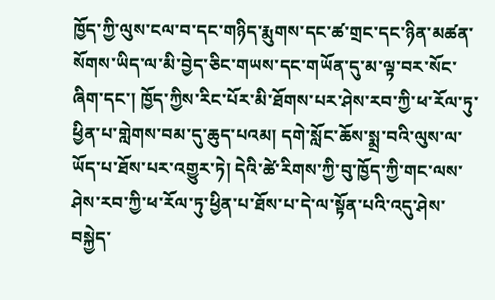ཁྱོད་ཀྱི་ལུས་ངལ་བ་དང་གཉིད་རྨུགས་དང་ཚ་གྲང་དང་ཉིན་མཚན་སོགས་ཡིད་ལ་མི་བྱེད་ཅིང་གཡས་དང་གཡོན་དུ་མ་ལྟ་བར་སོང་ཞིག་དང་། ཁྱོད་ཀྱིས་རིང་པོར་མི་ཐོགས་པར་ཤེས་རབ་ཀྱི་ཕ་རོལ་ཏུ་ཕྱིན་པ་གླེགས་བམ་དུ་ཆུད་པའམ། དགེ་སློང་ཆོས་སྨྲ་བའི་ལུས་ལ་ཡོད་པ་ཐོས་པར་འགྱུར་ཏེ། དེའི་ཚེ་རིགས་ཀྱི་བུ་ཁྱོད་ཀྱི་གང་ལས་ཤེས་རབ་ཀྱི་ཕ་རོལ་ཏུ་ཕྱིན་པ་ཐོས་པ་དེ་ལ་སྟོན་པའི་འདུ་ཤེས་བསྐྱེད་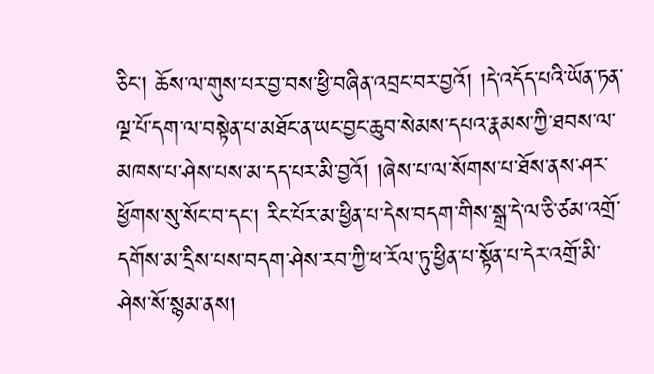ཅིང་། ཆོས་ལ་གུས་པར་བྱ་བས་ཕྱི་བཞིན་འབྲང་བར་བྱའོ། །དེ་འདོད་པའི་ཡོན་ཏན་ལྔ་པོ་དག་ལ་བསྟེན་པ་མཐོང་ན་ཡང་བྱང་ཆུབ་སེམས་དཔའ་རྣམས་ཀྱི་ཐབས་ལ་མཁས་པ་ཤེས་པས་མ་དད་པར་མི་བྱའོ། །ཞེས་པ་ལ་སོགས་པ་ཐོས་ནས་ཤར་ཕྱོགས་སུ་སོང་བ་དང་། རིང་པོར་མ་ཕྱིན་པ་དེས་བདག་གིས་སྒྲ་དེ་ལ་ཅི་ཙམ་འགྲོ་དགོས་མ་དྲིས་པས་བདག་ཤེས་རབ་ཀྱི་ཕ་རོལ་ཏུ་ཕྱིན་པ་སྟོན་པ་དེར་འགྲོ་མི་ཤེས་སོ་སྙམ་ནས།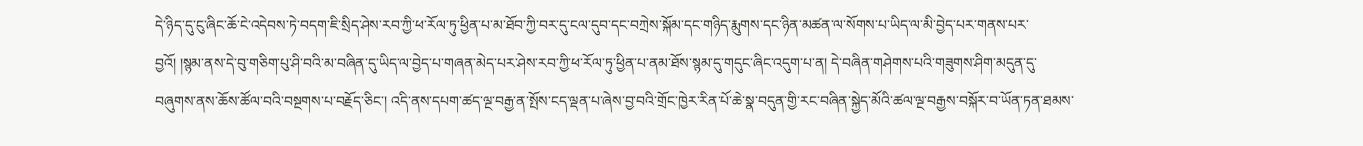དེ་ཉིད་དུ་ངུ་ཞིང་ཆོ་ངེ་འདེབས་ཏེ་བདག་ཇི་སྲིད་ཤེས་རབ་ཀྱི་ཕ་རོལ་ཏུ་ཕྱིན་པ་མ་ཐོབ་ཀྱི་བར་དུ་ངལ་དུབ་དང་བཀྲེས་སྐོམ་དང་གཉིད་རྨུགས་དང་ཉིན་མཚན་ལ་སོགས་པ་ཡིད་ལ་མི་བྱེད་པར་གནས་པར་བྱའོ། །སྙམ་ནས་དེ་བུ་གཅིག་པུ་ཤི་བའི་མ་བཞིན་དུ་ཡིད་ལ་བྱེད་པ་གཞན་མེད་པར་ཤེས་རབ་ཀྱི་ཕ་རོལ་ཏུ་ཕྱིན་པ་ནམ་ཐོས་སྙམ་དུ་གདུང་ཞིང་འདུག་པ་ན། དེ་བཞིན་གཤེགས་པའི་གཟུགས་ཤིག་མདུན་དུ་བཞུགས་ནས་ཆོས་ཚོལ་བའི་བསྔགས་པ་བརྗོད་ཅིང་། འདི་ནས་དཔག་ཚད་ལྔ་བརྒྱ་ན་སྤོས་ངད་ལྡན་པ་ཞེས་བྱ་བའི་གྲོང་ཁྱེར་རིན་པོ་ཆེ་སྣ་བདུན་གྱི་རང་བཞིན་སྐྱེད་མོའི་ཚལ་ལྔ་བརྒྱས་བསྐོར་བ་ཡོན་ཏན་ཐམས་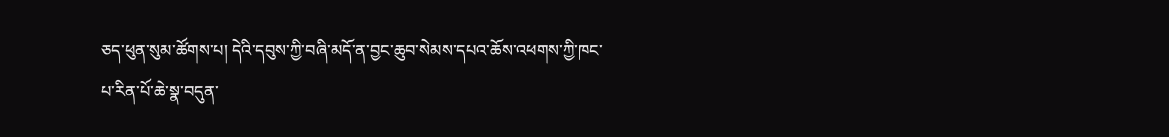ཅད་ཕུན་སུམ་ཚོགས་པ། དེའི་དབུས་ཀྱི་བཞི་མདོ་ན་བྱང་ཆུབ་སེམས་དཔའ་ཆོས་འཕགས་ཀྱི་ཁང་པ་རིན་པོ་ཆེ་སྣ་བདུན་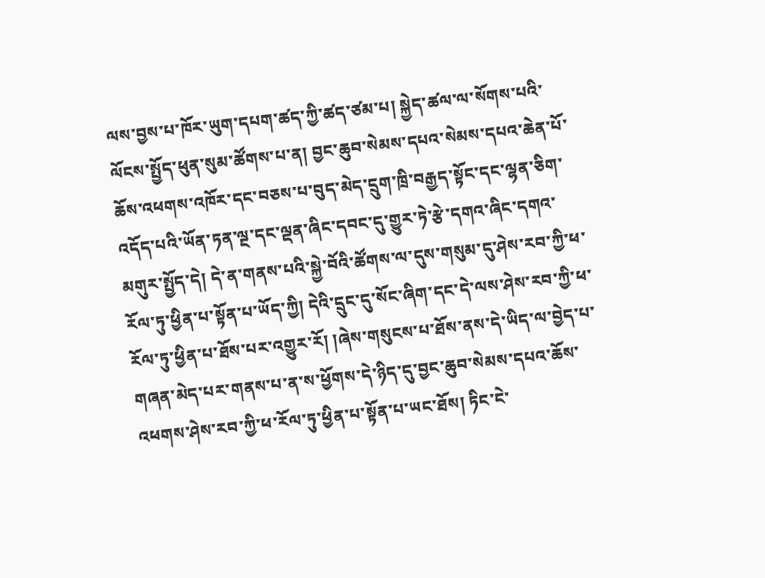ལས་བྱས་པ་ཁོར་ཡུག་དཔག་ཚད་ཀྱི་ཚད་ཙམ་པ། སྐྱེད་ཚལ་ལ་སོགས་པའི་ལོངས་སྤྱོད་ཕུན་སུམ་ཚོགས་པ་ན། བྱང་ཆུབ་སེམས་དཔའ་སེམས་དཔའ་ཆེན་པོ་ཆོས་འཕགས་འཁོར་དང་བཅས་པ་བུད་མེད་དྲུག་ཁྲི་བརྒྱད་སྟོང་དང་ལྷན་ཅིག་འདོད་པའི་ཡོན་ཏན་ལྔ་དང་ལྡན་ཞིང་དབང་དུ་གྱུར་ཏེ་རྩེ་དགའ་ཞིང་དགའ་མགུར་སྤྱོད་དེ། དེ་ན་གནས་པའི་སྐྱེ་བོའི་ཚོགས་ལ་དུས་གསུམ་དུ་ཤེས་རབ་ཀྱི་ཕ་རོལ་ཏུ་ཕྱིན་པ་སྟོན་པ་ཡོད་ཀྱི། དེའི་དྲུང་དུ་སོང་ཞིག་དང་དེ་ལས་ཤེས་རབ་ཀྱི་ཕ་རོལ་ཏུ་ཕྱིན་པ་ཐོས་པར་འགྱུར་རོ། །ཞེས་གསུངས་པ་ཐོས་ནས་དེ་ཡིད་ལ་བྱེད་པ་གཞན་མེད་པར་གནས་པ་ན་ས་ཕྱོགས་དེ་ཉིད་དུ་བྱང་ཆུབ་སེམས་དཔའ་ཆོས་འཕགས་ཤེས་རབ་ཀྱི་ཕ་རོལ་ཏུ་ཕྱིན་པ་སྟོན་པ་ཡང་ཐོས། ཏིང་ངེ་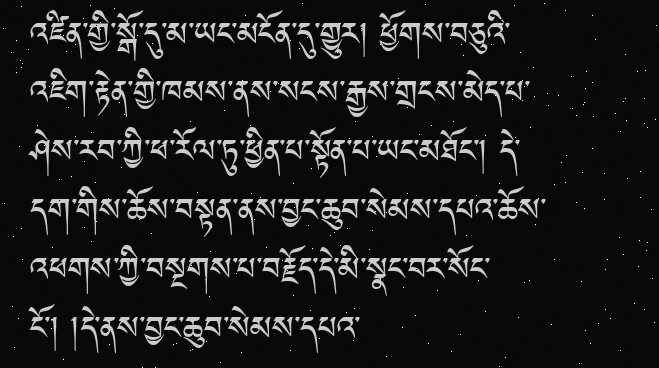འཛིན་གྱི་སྒོ་དུ་མ་ཡང་མངོན་དུ་གྱུར། ཕྱོགས་བཅུའི་འཇིག་རྟེན་གྱི་ཁམས་ནས་སངས་རྒྱས་གྲངས་མེད་པ་ཤེས་རབ་ཀྱི་ཕ་རོལ་ཏུ་ཕྱིན་པ་སྟོན་པ་ཡང་མཐོང་། དེ་དག་གིས་ཆོས་བསྟན་ནས་བྱང་ཆུབ་སེམས་དཔའ་ཆོས་འཕགས་ཀྱི་བསྔགས་པ་བརྗོད་དེ་མི་སྣང་བར་སོང་ངོ་། །དེ་ནས་བྱང་ཆུབ་སེམས་དཔའ་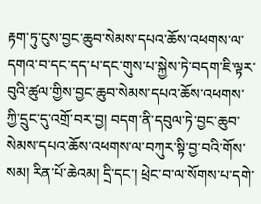རྟག་ཏུ་ངུས་བྱང་ཆུབ་སེམས་དཔའ་ཆོས་འཕགས་ལ་དགའ་བ་དང་དད་པ་དང་གུས་པ་སྐྱེས་ཏེ་བདག་ཇི་ལྟར་བུའི་ཚུལ་གྱིས་བྱང་ཆུབ་སེམས་དཔའ་ཆོས་འཕགས་ཀྱི་དྲུང་དུ་འགྲོ་བར་བྱ། བདག་ནི་དབུལ་ཏེ་བྱང་ཆུབ་སེམས་དཔའ་ཆོས་འཕགས་ལ་བཀུར་སྟི་བྱ་བའི་གོས་སམ། རིན་པོ་ཆེའམ། དྲི་དང་། ཕྲེང་བ་ལ་སོགས་པ་དགེ་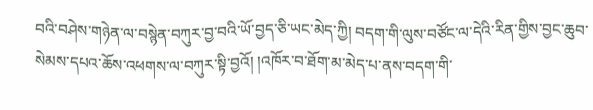བའི་བཤེས་གཉེན་ལ་བསྙེན་བཀུར་བྱ་བའི་ཡོ་བྱད་ཅི་ཡང་མེད་ཀྱི། བདག་གི་ལུས་བཙོང་ལ་དེའི་རིན་གྱིས་བྱང་ཆུབ་སེམས་དཔའ་ཆོས་འཕགས་ལ་བཀུར་སྟི་བྱའོ། །འཁོར་བ་ཐོག་མ་མེད་པ་ནས་བདག་གི་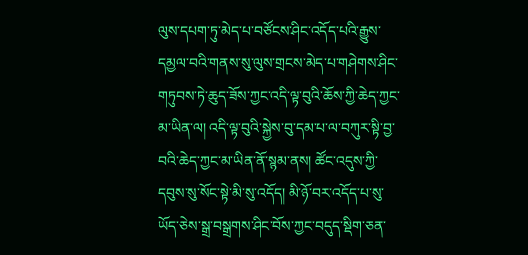ལུས་དཔག་ཏུ་མེད་པ་བཙོངས་ཤིང་འདོད་པའི་རྒྱུས་དམྱལ་བའི་གནས་སུ་ལུས་གྲངས་མེད་པ་གཤེགས་ཤིང་གཏུབས་ཏེ་ཆུད་ཟོས་ཀྱང་འདི་ལྟ་བུའི་ཆོས་ཀྱི་ཆེད་ཀྱང་མ་ཡིན་ལ། འདི་ལྟ་བུའི་སྐྱེས་བུ་དམ་པ་ལ་བཀུར་སྟི་བྱ་བའི་ཆེད་ཀྱང་མ་ཡིན་ནོ་སྙམ་ནས། ཚོང་འདུས་ཀྱི་དབུས་སུ་སོང་སྟེ་མི་སུ་འདོད། མི་ཉོ་བར་འདོད་པ་སུ་ཡོད་ཅེས་སྒྲ་བསྒྲགས་ཤིང་བོས་ཀྱང་བདུད་སྡིག་ཅན་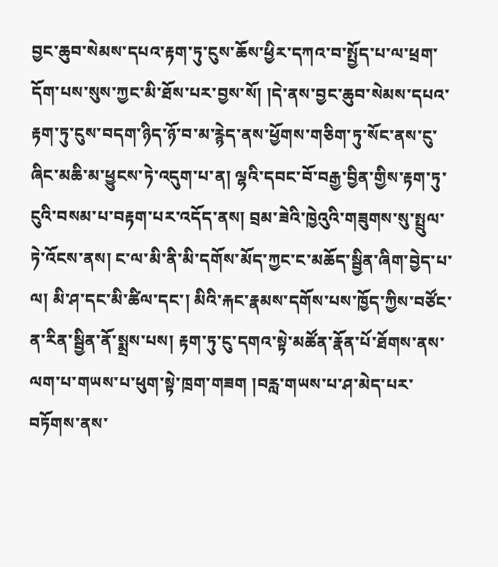བྱང་ཆུབ་སེམས་དཔའ་རྟག་ཏུ་ངུས་ཆོས་ཕྱིར་དཀའ་བ་སྤྱོད་པ་ལ་ཕྲག་དོག་པས་སུས་ཀྱང་མི་ཐོས་པར་བྱས་སོ། །དེ་ནས་བྱང་ཆུབ་སེམས་དཔའ་རྟག་ཏུ་ངུས་བདག་ཉིད་ཉོ་བ་མ་རྙེད་ནས་ཕྱོགས་གཅིག་ཏུ་སོང་ནས་ངུ་ཞིང་མཆི་མ་ཕྱུངས་ཏེ་འདུག་པ་ན། ལྷའི་དབང་བོ་བརྒྱ་བྱིན་གྱིས་རྟག་ཏུ་ངུའི་བསམ་པ་བརྟག་པར་འདོད་ནས། བྲམ་ཟེའི་ཁྱེའུའི་གཟུགས་སུ་སྤྲུལ་ཏེ་འོངས་ནས། ང་ལ་མི་ནི་མི་དགོས་མོད་ཀྱང་ང་མཆོད་སྦྱིན་ཞིག་བྱེད་པ་ལ། མི་ཤ་དང་མི་ཚིལ་དང་། མིའི་རྐང་རྣམས་དགོས་པས་ཁྱོད་ཀྱིས་བཙོང་ན་རིན་སྦྱིན་ནོ་སྨྲས་པས། རྟག་ཏུ་ངུ་དགའ་སྟེ་མཚོན་རྣོན་པོ་ཐོགས་ནས་ལག་པ་གཡས་པ་ཕུག་སྟེ་ཁྲག་གཟག །བརླ་གཡས་པ་ཤ་མེད་པར་བཏོགས་ནས་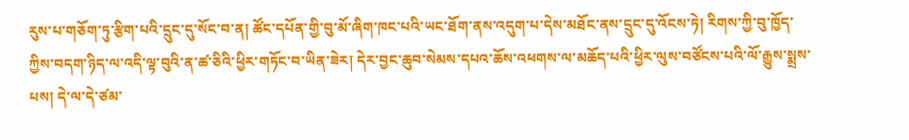རུས་པ་གཅོག་ཏུ་རྩིག་པའི་དྲུང་དུ་སོང་བ་ན། ཚོང་དཔོན་གྱི་བུ་མོ་ཞིག་ཁང་པའི་ཡང་ཐོག་ནས་འདུག་པ་དེས་མཐོང་ནས་དྲུང་དུ་འོངས་ཏེ། རིགས་ཀྱི་བུ་ཁྱོད་ཀྱིས་བདག་ཉིད་ལ་འདི་ལྟ་བུའི་ན་ཚ་ཅིའི་ཕྱིར་གཏོང་བ་ཡིན་ཟེར། དེར་བྱང་ཆུབ་སེམས་དཔའ་ཆོས་འཕགས་ལ་མཆོད་པའི་ཕྱིར་ལུས་བཙོངས་པའི་ལོ་རྒྱུས་སྨྲས་པས། དེ་ལ་དེ་ཙམ་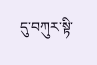དུ་བཀུར་སྟི་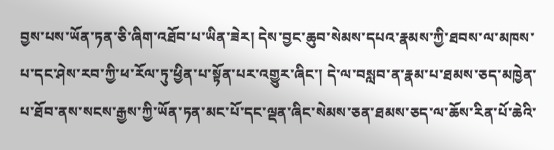བྱས་པས་ཡོན་ཏན་ཅི་ཞིག་འཐོབ་པ་ཡིན་ཟེར། དེས་བྱང་ཆུབ་སེམས་དཔའ་རྣམས་ཀྱི་ཐབས་ལ་མཁས་པ་དང་ཤེས་རབ་ཀྱི་ཕ་རོལ་ཏུ་ཕྱིན་པ་སྟོན་པར་འགྱུར་ཞིང་། དེ་ལ་བསླབ་ན་རྣམ་པ་ཐམས་ཅད་མཁྱེན་པ་ཐོབ་ནས་སངས་རྒྱས་ཀྱི་ཡོན་ཏན་མང་པོ་དང་ལྡན་ཞིང་སེམས་ཅན་ཐམས་ཅད་ལ་ཆོས་རིན་པོ་ཆེའི་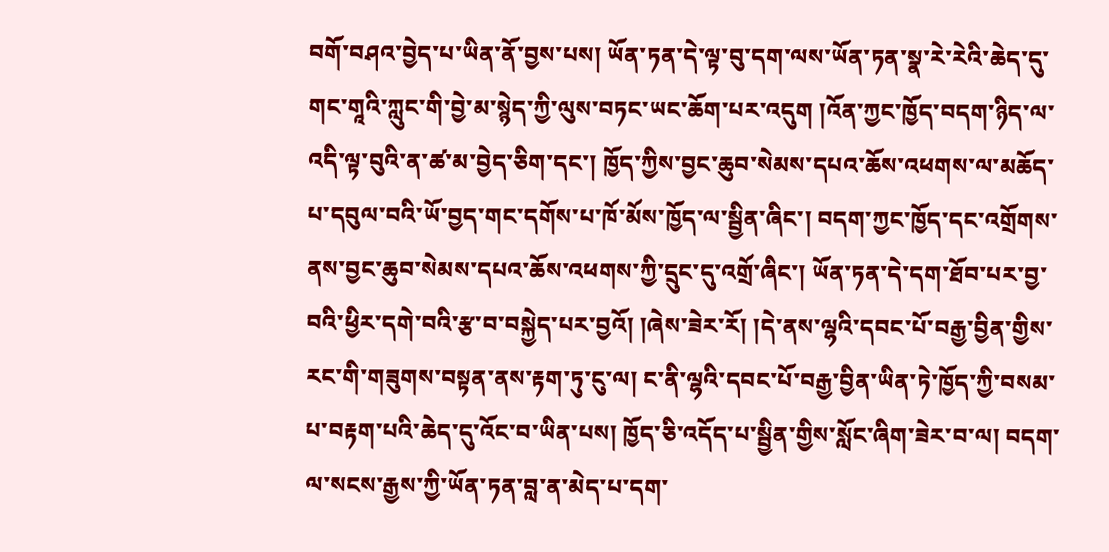བགོ་བཤའ་བྱེད་པ་ཡིན་ནོ་བྱས་པས། ཡོན་ཏན་དེ་ལྟ་བུ་དག་ལས་ཡོན་ཏན་སྣ་རེ་རེའི་ཆེད་དུ་གང་གཱའི་ཀླུང་གི་བྱེ་མ་སྙེད་ཀྱི་ལུས་བཏང་ཡང་ཆོག་པར་འདུག །འོན་ཀྱང་ཁྱོད་བདག་ཉིད་ལ་འདི་ལྟ་བུའི་ན་ཚ་མ་བྱེད་ཅིག་དང་། ཁྱོད་ཀྱིས་བྱང་ཆུབ་སེམས་དཔའ་ཆོས་འཕགས་ལ་མཆོད་པ་དབུལ་བའི་ཡོ་བྱད་གང་དགོས་པ་ཁོ་མོས་ཁྱོད་ལ་སྦྱིན་ཞིང་། བདག་ཀྱང་ཁྱོད་དང་འགྲོགས་ནས་བྱང་ཆུབ་སེམས་དཔའ་ཆོས་འཕགས་ཀྱི་དྲུང་དུ་འགྲོ་ཞིང་། ཡོན་ཏན་དེ་དག་ཐོབ་པར་བྱ་བའི་ཕྱིར་དགེ་བའི་རྩ་བ་བསྐྱེད་པར་བྱའོ། །ཞེས་ཟེར་རོ། །དེ་ནས་ལྷའི་དབང་པོ་བརྒྱ་བྱིན་གྱིས་རང་གི་གཟུགས་བསྟན་ནས་རྟག་ཏུ་ངུ་ལ། ང་ནི་ལྷའི་དབང་པོ་བརྒྱ་བྱིན་ཡིན་ཏེ་ཁྱོད་ཀྱི་བསམ་པ་བརྟག་པའི་ཆེད་དུ་འོང་བ་ཡིན་པས། ཁྱོད་ཅི་འདོད་པ་སྦྱིན་གྱིས་སློང་ཞིག་ཟེར་བ་ལ། བདག་ལ་སངས་རྒྱས་ཀྱི་ཡོན་ཏན་བླ་ན་མེད་པ་དག་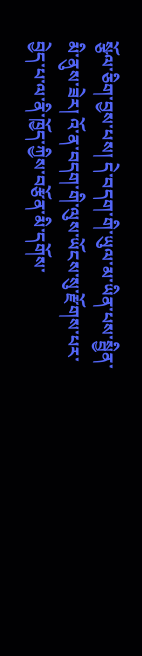སྩོལ་ཅིག་བྱས་པས། དེ་བདག་གི་ཡུལ་མ་ཡིན་པས་སྦྱིན་མི་ནུས་ཟེར། འོ་ན་བདག་གི་ལུས་ཡོངས་སུ་རྫོགས་པར་བྱེད་པ་ལ་ནི་ཁྱོད་ཀྱིས་བརྩོན་མི་དགོས་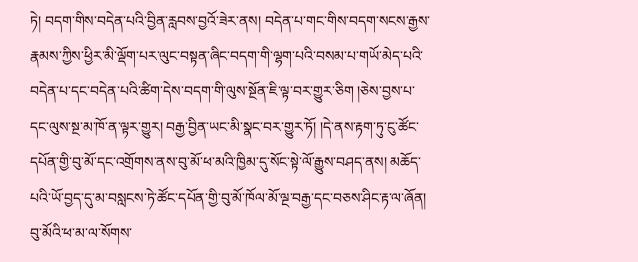ཏེ། བདག་གིས་བདེན་པའི་བྱིན་རླབས་བྱའོ་ཟེར་ནས། བདེན་པ་གང་གིས་བདག་སངས་རྒྱས་རྣམས་ཀྱིས་ཕྱིར་མི་ལྡོག་པར་ལུང་བསྟན་ཞིང་བདག་གི་ལྷག་པའི་བསམ་པ་གཡོ་མེད་པའི་བདེན་པ་དང་བདེན་པའི་ཚིག་དེས་བདག་གི་ལུས་སྔོན་ཇི་ལྟ་བར་གྱུར་ཅིག །ཅེས་བྱས་པ་དང་ལུས་སྔ་མ་ཁོ་ན་ལྟར་གྱུར། བརྒྱ་བྱིན་ཡང་མི་སྣང་བར་གྱུར་ཏོ། །དེ་ནས་རྟག་ཏུ་ངུ་ཚོང་དཔོན་གྱི་བུ་མོ་དང་འགྲོགས་ནས་བུ་མོ་ཕ་མའི་ཁྱིམ་དུ་སོང་སྟེ་ལོ་རྒྱུས་བཤད་ནས། མཆོད་པའི་ཡོ་བྱད་དུ་མ་བསླངས་ཏེ་ཚོང་དཔོན་གྱི་བུ་མོ་ཁོལ་མོ་ལྔ་བརྒྱ་དང་བཅས་ཤིང་རྟ་ལ་ཞོན། བུ་མོའི་ཕ་མ་ལ་སོགས་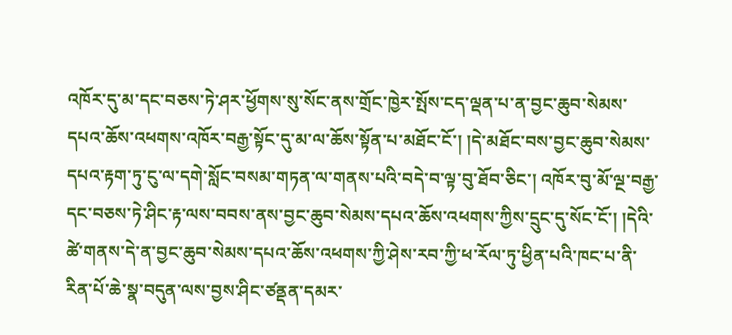འཁོར་དུ་མ་དང་བཅས་ཏེ་ཤར་ཕྱོགས་སུ་སོང་ནས་གྲོང་ཁྱེར་སྤོས་ངད་ལྡན་པ་ན་བྱང་ཆུབ་སེམས་དཔའ་ཆོས་འཕགས་འཁོར་བརྒྱ་སྟོང་དུ་མ་ལ་ཆོས་སྟོན་པ་མཐོང་ངོ་། །དེ་མཐོང་བས་བྱང་ཆུབ་སེམས་དཔའ་རྟག་ཏུ་ངུ་ལ་དགེ་སློང་བསམ་གཏན་ལ་གནས་པའི་བདེ་བ་ལྟ་བུ་ཐོབ་ཅིང་། འཁོར་བུ་མོ་ལྔ་བརྒྱ་དང་བཅས་ཏེ་ཤིང་རྟ་ལས་བབས་ནས་བྱང་ཆུབ་སེམས་དཔའ་ཆོས་འཕགས་ཀྱིས་དྲུང་དུ་སོང་ངོ་། །དེའི་ཚེ་གནས་དེ་ན་བྱང་ཆུབ་སེམས་དཔའ་ཆོས་འཕགས་ཀྱི་ཤེས་རབ་ཀྱི་ཕ་རོལ་ཏུ་ཕྱིན་པའི་ཁང་པ་ནི་རིན་པོ་ཆེ་སྣ་བདུན་ལས་བྱས་ཤིང་ཙནྡན་དམར་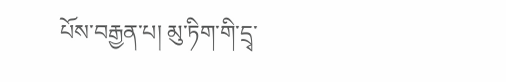པོས་བརྒྱན་པ། མུ་ཏིག་གི་དྲྭ་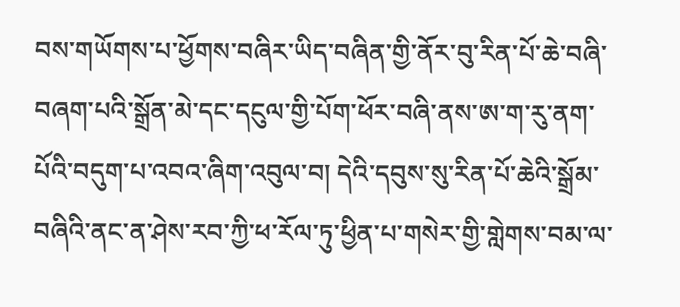བས་གཡོགས་པ་ཕྱོགས་བཞིར་ཡིད་བཞིན་གྱི་ནོར་བུ་རིན་པོ་ཆེ་བཞི་བཞག་པའི་སྒྲོན་མེ་དང་དངུལ་གྱི་པོག་ཕོར་བཞི་ནས་ཨ་ག་རུ་ནག་པོའི་བདུག་པ་འབའ་ཞིག་འབུལ་བ། དེའི་དབུས་སུ་རིན་པོ་ཆེའི་སྒྲོམ་བཞིའི་ནང་ན་ཤེས་རབ་ཀྱི་ཕ་རོལ་ཏུ་ཕྱིན་པ་གསེར་གྱི་གླེགས་བམ་ལ་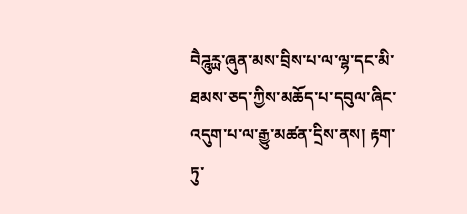བཻཌཱུཪྻ་ཞུན་མས་བྲིས་པ་ལ་ལྷ་དང་མི་ཐམས་ཅད་ཀྱིས་མཆོད་པ་དབུལ་ཞིང་འདུག་པ་ལ་རྒྱུ་མཚན་དྲིས་ནས། རྟག་ཏུ་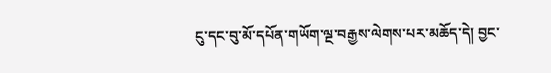ངུ་དང་བུ་མོ་དཔོན་གཡོག་ལྔ་བརྒྱས་ལེགས་པར་མཆོད་དེ། བྱང་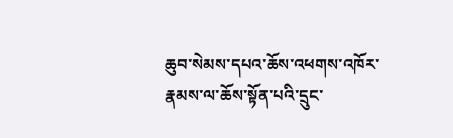ཆུབ་སེམས་དཔའ་ཆོས་འཕགས་འཁོར་རྣམས་ལ་ཆོས་སྟོན་པའི་དྲུང་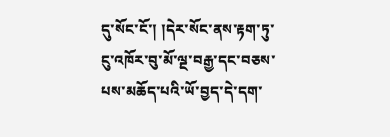དུ་སོང་ངོ་། །དེར་སོང་ནས་རྟག་ཏུ་ངུ་འཁོར་བུ་མོ་ལྔ་བརྒྱ་དང་བཅས་པས་མཆོད་པའི་ཡོ་བྱད་དེ་དག་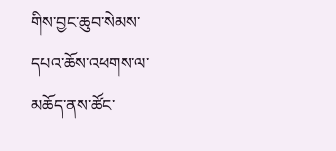གིས་བྱང་ཆུབ་སེམས་དཔའ་ཆོས་འཕགས་ལ་མཆོད་ནས་ཚོང་